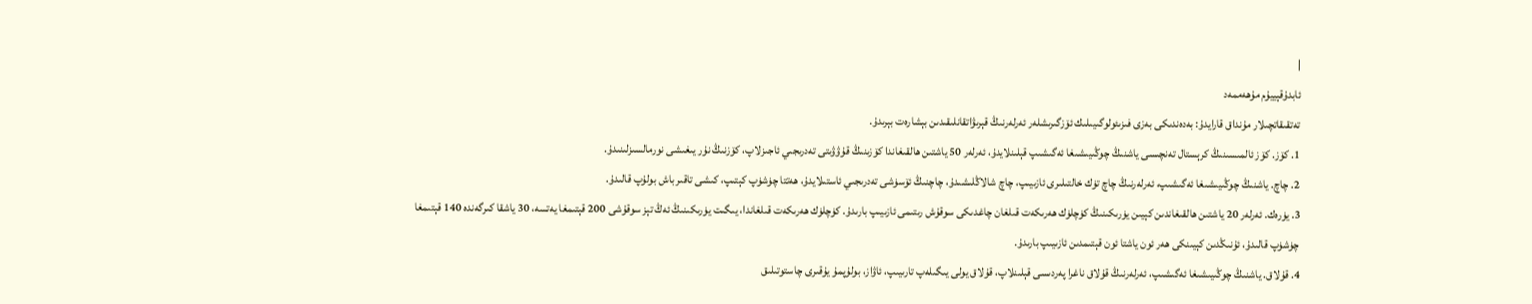|
ئابدۇقېييۇم مۇھەممەد
تەتقىقاتچىلار مۇنداق قارايدۇ: بەدەندىكى بەزى فىزىئولوگىيىلىك ئۆزگىرىشلەر ئەرلەرنىڭ قېرىۋاتقانلىقىدىن بېشارەت بېرىدۇ.
1. كۆز. كۆز ئالمىسىنىڭ كرېستال تەنچىسى ياشنىڭ چوڭىيىشىغا ئەگىشىپ قېلىنلايدۇ، ئەرلەر 50 ياشتىن ھالقىغاندا كۆزىنىڭ قۇۋۋىتى تەدرىجىي ئاجىزلاپ، كۆزنىڭ نۇر يىغىشى نورمالسىزلىنىدۇ.
2. چاچ. ياشنىڭ چوڭىيىشىغا ئەگىشىپ، ئەرلەرنىڭ چاچ تۈك خالتىلىرى ئازىيىپ، چاچ شالاڭلىشىدۇ، چاچنىڭ ئۆسۈشى تەدرىجىي ئاستىلايدۇ، ھەتتا چۈشۈپ كېتىپ، كىشى تاقىر باش بولۇپ قالىدۇ.
3. يۈرەك. ئەرلەر 20 ياشتىن ھالقىغاندىن كېيىن يۈرىكىنىڭ كۈچلۈك ھەرىكەت قىلغان چاغدىكى سوقۇش رىتىمى ئازىيىپ بارىدۇ. كۈچلۈك ھەرىكەت قىلغاندا، يىگىت يۈرىكىنىڭ ئەڭ تېز سوقۇشى 200 قېتىمغا يەتسە، 30 ياشقا كىرگەندە 140 قېتىمغا چۈشۈپ قالىدۇ، ئۇنىڭدىن كېيىنكى ھەر ئون ياشتا ئون قېتىمدىن ئازىيىپ بارىدۇ.
4. قۇلاق. ياشنىڭ چوڭىيىشىغا ئەگىشىپ، ئەرلەرنىڭ قۇلاق ناغرا پەردىسى قېلىنلاپ، قۇلاق يولى يىگىلەپ تارىيىپ، ئاۋاز، بولۇپمۇ يۇقىرى چاستوتىلىق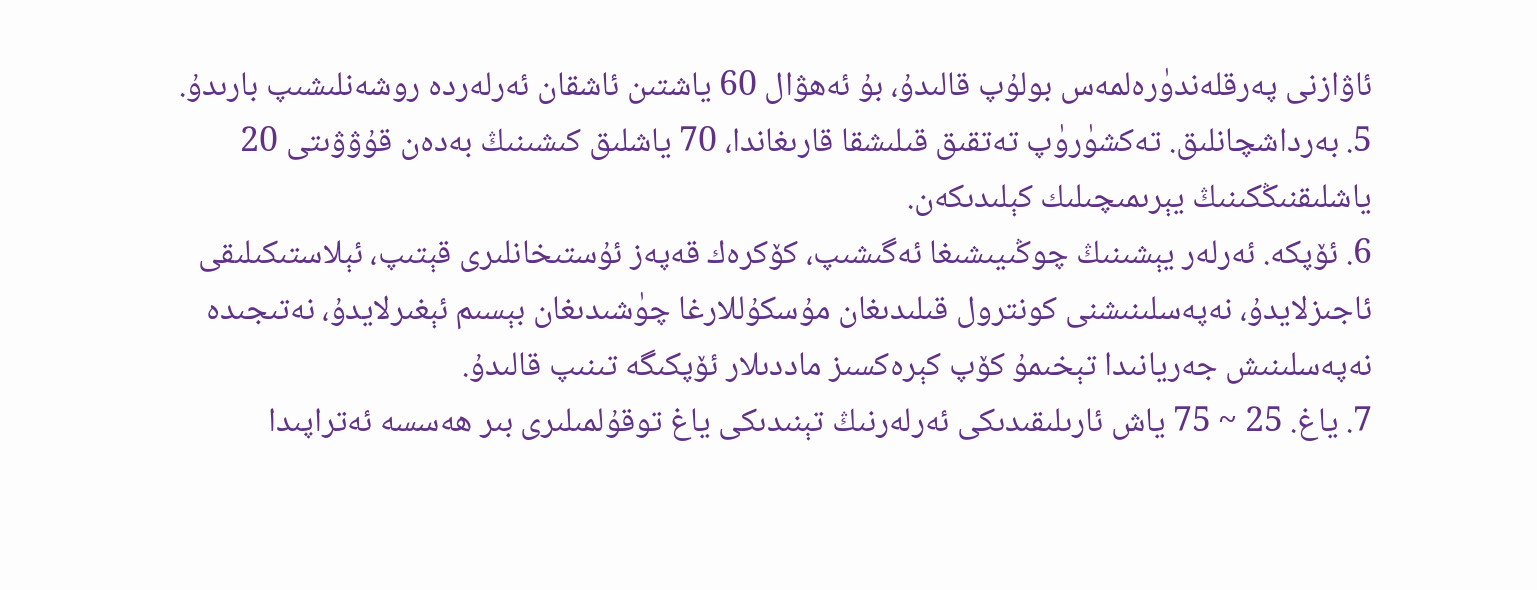ئاۋازنى پەرقلەندۈرەلمەس بولۇپ قالىدۇ، بۇ ئەھۋال 60 ياشتىن ئاشقان ئەرلەردە روشەنلىشىپ بارىدۇ.
5. بەرداشچانلىق. تەكشۈرۈپ تەتقىق قىلىشقا قارىغاندا، 70 ياشلىق كىشىنىڭ بەدەن قۇۋۋىتى 20 ياشلىقنىڭكىنىڭ يېرىمىچىلىك كېلىدىكەن.
6. ئۆپكە. ئەرلەر يېشىنىڭ چوڭىيىشىغا ئەگىشىپ، كۆكرەك قەپەز ئۇستىخانلىرى قېتىپ، ئېلاستىكىلىقى ئاجىزلايدۇ، نەپەسلىنىشنى كونترول قىلىدىغان مۇسكۇللارغا چۈشىدىغان بېسىم ئېغىرلايدۇ، نەتىجىدە نەپەسلىنىش جەريانىدا تېخىمۇ كۆپ كېرەكسىز ماددىلار ئۆپكىگە تىنىپ قالىدۇ.
7. ياغ. 25 ~ 75 ياش ئارىلىقىدىكى ئەرلەرنىڭ تېنىدىكى ياغ توقۇلمىلىرى بىر ھەسسە ئەتراپىدا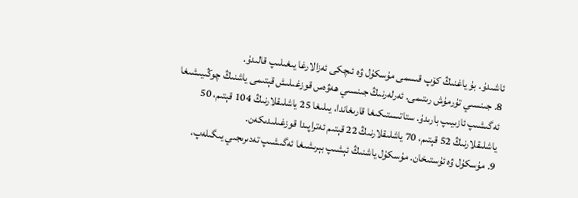ئاشىدۇ. بۇ ياغنىڭ كۆپ قىسمى مۇسكۇل ۋە ئىچكى ئەزالارغا يىغىلىپ قالىدۇ.
8. جىنسىي تۇرمۇش رىتىمى. ئەرلەرنىڭ جىنسىي ھەۋەس قوزغىلىش قېتىمى ياشنىڭ چوڭىيىشىغا ئەگىشىپ ئازىيىپ بارىدۇ. ستاتىستىكىغا قارىغاندا، يىلىغا 25 ياشلىقلارنىڭ 104 قېتىم، 50 ياشلىقلارنىڭ 52 قېتىم، 70 ياشلىقلارنىڭ 22 قېتىم ئەتراپىدا قوزغىلىدىكەن.
9. مۇسكۇل ۋە ئۇستىخان. مۇسكۇل ياشنىڭ ئېشىپ بېرىشىغا ئەگىشىپ تەدىرىجىي يىگىلەپ،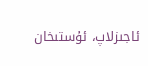ئاجىزلاپ، ئۇستىخان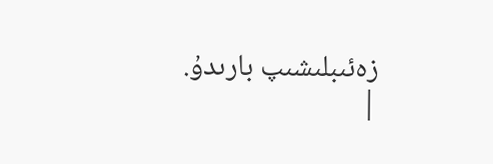زەئىبلىشىپ بارىدۇ.
|